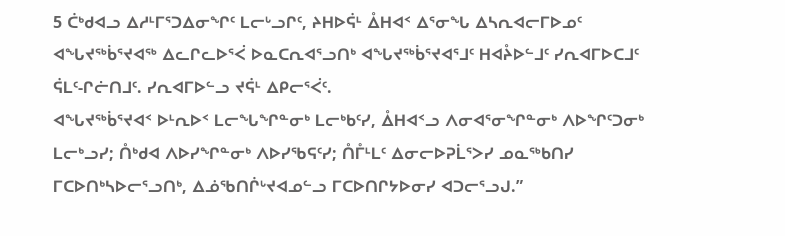5 ᑖᒃᑯᐊᓗ ᐃᓱᒻᒥᕐᑐᐃᓂᖏᑦ ᒪᓕᒡᓗᒋᑦ, ᔨᕼᐅᕌᒻ ᐂᕼᐊᑉ ᐃᕐᓂᖓ ᐃᓴᕆᐊᓕᒥᐅᓄᑦ ᐊᖓᔪᖅᑳᕐᔪᐊᖅ ᐃᓚᒋᓚᐅᕐᐹ ᐅᓇᑕᕆᐊᕐᓗᑎᒃ ᐊᖓᔪᖅᑳᕐᔪᐊᕐᒧᑦ ᕼᐊᔧᐅᓪᒧᑦ ᓯᕆᐊᒥᐅᑕᒧᑦ ᕌᒪᑦ-ᒋᓖᑎᒧᑦ. ᓯᕆᐊᒥᐅᓪᓗ ᔪᕌᒻ ᐃᑭᓕᕐᐹᑦ.
ᐊᖓᔪᖅᑳᕐᔪᐊᑉ ᐅᒻᕆᐅᑉ ᒪᓕᖓᖏᓐᓂᒃ ᒪᓕᒃᑲᑦᓯ, ᐂᕼᐊᑉᓗ ᐱᓂᐊᕐᓂᖏᓐᓂᒃ ᐱᐅᖏᑦᑐᓂᒃ ᒪᓕᒃᓗᓯ; ᑍᒃᑯᐊ ᐱᐅᓯᖏᓐᓂᒃ ᐱᐅᓯᖃᕋᑦᓯ; ᑍᒤᒻᒪᑦ ᐃᓂᓕᐅᕈᒫᕐᐳᓯ ᓄᓇᖅᑲᑎᓯ ᒥᑕᐅᑎᒃᓴᐅᓕᕐᓗᑎᒃ, ᐃᓅᖃᑎᒌᒡᔪᐊᓄᓪᓗ ᒥᑕᐅᑎᒋᔭᐅᓂᓯ ᐊᑐᓕᕐᓗᒍ.”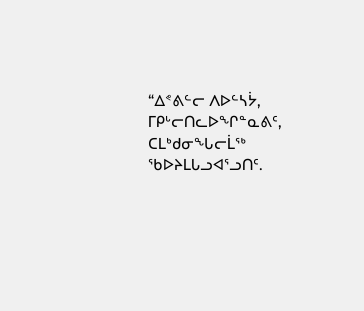“ᐃᕝᕕᓪᓕ ᐱᐅᓪᓴᔮ, ᒥᑭᒡᓕᑎᓚᐅᖏᓐᓇᕕᑦ, ᑕᒪᒃᑯᓂᖓᓕᒫᖅ ᖃᐅᔨᒪᒐᓗᐊᕐᓗᑎᑦ.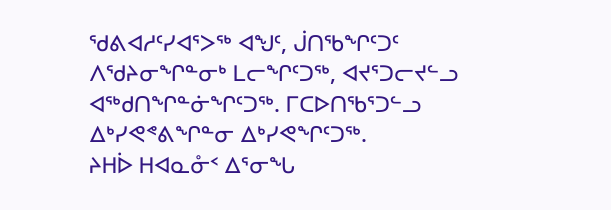ᖁᕕᐊᓱᑦᓯᐊᕐᐳᖅ ᐊᖑᑦ, ᒎᑎᖃᖏᑦᑐᑦ ᐱᖁᔨᓂᖏᓐᓂᒃ ᒪᓕᖏᑦᑐᖅ, ᐊᔪᕐᑐᓕᔪᓪᓗ ᐊᖅᑯᑎᖏᓐᓃᖏᑦᑐᖅ. ᒥᑕᐅᑎᖃᕐᑐᓪᓗ ᐃᒃᓯᕙᕝᕕᖏᓐᓂ ᐃᒃᓯᕙᖏᑦᑐᖅ.
ᔨᕼᐆ ᕼᐊᓇᓁᑉ ᐃᕐᓂᖓ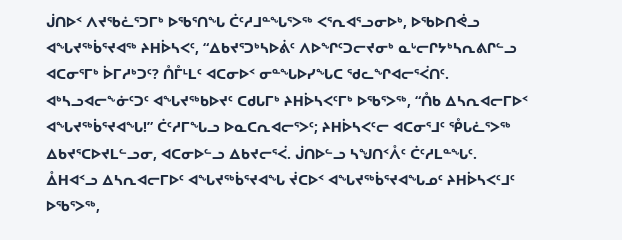ᒎᑎᐅᑉ ᐱᔪᖃᓛᕐᑐᒥᒃ ᐅᖃᕐᑎᖓ ᑖᑦᓱᒧᓐᖓᕐᐳᖅ ᐸᕐᕆᐊᕐᓗᓂᐅᒃ, ᐅᖃᐅᑎᕚᓗ ᐊᖓᔪᖅᑳᕐᔪᐊᖅ ᔨᕼᐆᓴᐸᑦ, “ᐃᑲᔪᕐᑐᒃᓴᐅᕖᑦ ᐱᐅᖏᑦᑐᓕᔪᓂᒃ ᓇᒡᓕᒋᔭᒃᓴᕆᕕᒋᓪᓗ ᐊᑕᓂᕐᒥᒃ ᐆᒥᓱᒃᑐᑦ? ᑍᒤᒻᒪᑦ ᐊᑕᓂᐅᑉ ᓂᓐᖓᐅᓯᖓᑕ ᖁᓚᖏᐊᓕᕐᐹᑎᑦ.
ᐊᒃᓴᓗᐊᓕᖕᓃᑦᑐᑦ ᐊᖓᔪᖅᑲᐅᔪᑦ ᑕᑯᒐᒥᒃ ᔨᕼᐆᓴᐸᑦᒥᒃ ᐅᖃᕐᐳᖅ, “ᑍᑲ ᐃᓴᕆᐊᓕᒥᐅᑉ ᐊᖓᔪᖅᑳᕐᔪᐊᖓ!” ᑖᑦᓱᒥᖓᓗ ᐅᓇᑕᕆᐊᓕᕐᐳᑦ; ᔨᕼᐆᓴᐸᑦᓕ ᐊᑕᓂᕐᒧᑦ ᕾᒐᓛᕐᐳᖅ ᐃᑲᔪᕐᑕᐅᔪᒪᓪᓗᓂ, ᐊᑕᓂᐅᓪᓗ ᐃᑲᔪᓕᕐᐹ. ᒎᑎᐅᓪᓗ ᓴᖑᑎᑉᐰᑦ ᑖᑦᓱᒪᓐᖓᑦ.
ᐂᕼᐊᑉᓗ ᐃᓴᕆᐊᓕᒥᐅᑦ ᐊᖓᔪᖅᑳᕐᔪᐊᖓ ᔫᑕᐅᑉ ᐊᖓᔪᖅᑳᕐᔪᐊᖓᓄᑦ ᔨᕼᐆᓴᐸᑦᒧᑦ ᐅᖃᕐᐳᖅ,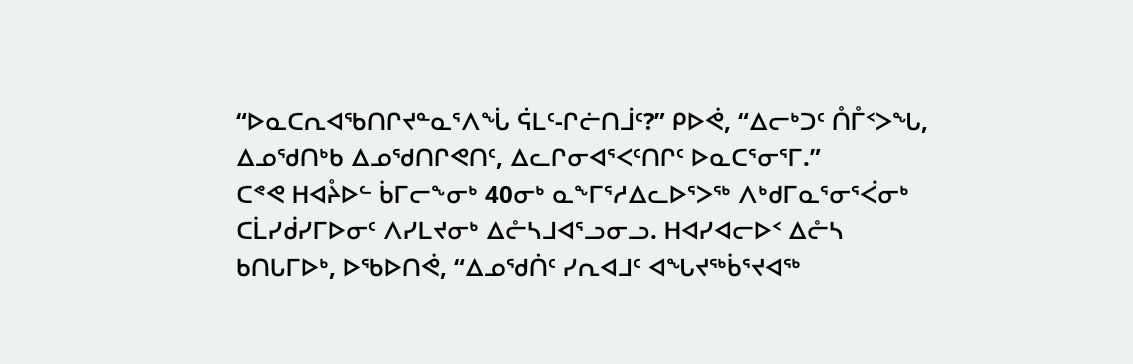“ᐅᓇᑕᕆᐊᖃᑎᒋᔪᓐᓇᕐᐱᖔ ᕌᒪᑦ-ᒋᓖᑎᒨᑦ?” ᑭᐅᕚ, “ᐃᓕᒃᑐᑦ ᑍᒤᑉᐳᖓ, ᐃᓄᖁᑎᒃᑲ ᐃᓄᖁᑎᒋᕙᑎᑦ, ᐃᓚᒋᓂᐊᕐᐸᑦᑎᒋᑦ ᐅᓇᑕᕐᓂᕐᒥ.”
ᑕᕝᕙ ᕼᐊᔧᐅᓪ ᑳᒥᓕᖕᓂᒃ 40ᓂᒃ ᓇᖕᒥᕐᓱᐃᓚᐅᕐᐳᖅ ᐱᒃᑯᒥᓇᕐᓂᕐᐹᓂᒃ ᑕᒫᓯᑰᓯᒥᐅᓂᑦ ᐱᓯᒪᔪᓂᒃ ᐃᓔᓴᒧᐊᕐᓗᓂᓗ. ᕼᐊᓯᐊᓕᐅᑉ ᐃᓔᓴ ᑲᑎᒐᒥᐅᒃ, ᐅᖃᐅᑎᕚ, “ᐃᓄᖁᑏᑦ ᓯᕆᐊᒧᑦ ᐊᖓᔪᖅᑳᕐᔪᐊᖅ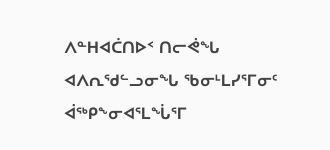ᐱᓐᕼᐊᑖᑎᐅᑉ ᑎᓕᕚᖓ ᐊᐱᕆᖁᓪᓗᓂᖓ ᖃᓂᒻᒪᓯᕐᒥᓂᑦ ᐋᖅᑭᖕᓂᐊᕐᒪᖔᕐᒥ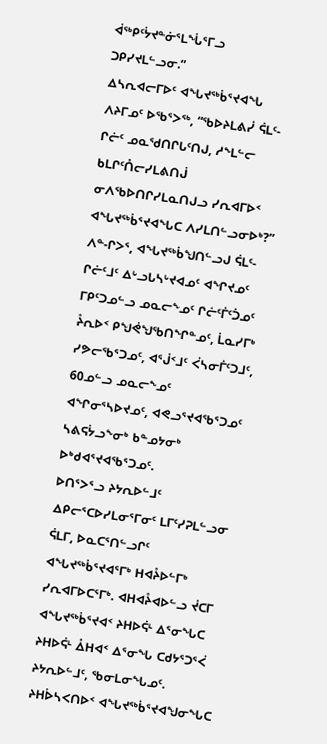ᐋᖅᑭᑦᔮᔪᓐᓃᕐᒪᖔᕐᒥᓗ ᑐᑭᓯᔪᒪᓪᓗᓂ.”
ᐃᓴᕆᐊᓕᒥᐅᑦ ᐊᖓᔪᖅᑳᕐᔪᐊᖓ ᐱᔨᒥᓄᑦ ᐅᖃᕐᐳᖅ, “ᖃᐅᔨᒪᕕᓰ ᕌᒪᑦ-ᒋᓖᑦ ᓄᓇᖁᑎᒋᒐᑦᑎᒍ, ᓱᖕᒪᓪᓕ ᑲᒪᒋᑦᑍᓕᓯᒪᕕᑎᒎ ᓂᐱᖃᐅᑎᒋᓯᒪᓇᑎᒍᓗ ᓯᕆᐊᒥᐅᑉ ᐊᖓᔪᖅᑳᕐᔪᐊᖓᑕ ᐱᓯᒪᑎᓪᓗᓂᐅᒃ?”
ᐱᓐ-ᒋᐳᕐ, ᐊᖓᔪᖅᑳᖑᑎᓪᓗᒍ ᕌᒪᑦ-ᒋᓖᑦᒧᑦ ᐃᒡᓗᒐᓴᒡᔪᐊᓄᑦ ᐊᖏᔪᓄᑦ ᒥᑭᑦᑐᓄᓪᓗ ᓄᓇᓕᖕᓄᑦ ᒋᓖᑦᒦᑦᑑᓄᑦ ᔧᕆᐅᑉ ᑭᖑᕚᖑᖃᑎᖏᓐᓄᑦ, ᒫᓇᓯᒥᒃ ᓯᕗᓕᖃᕐᑐᓄᑦ, ᐊᕐᒎᑉᒧᑦ ᐹᓴᓂᒦᑦᑐᒧᑦ, 60ᓄᓪᓗ ᓄᓇᓕᖕᓄᑦ ᐊᖏᓂᕐᓴᐅᔪᓄᑦ, ᐊᕙᓗᕐᔪᐊᖃᕐᑐᓄᑦ ᓴᕕᕋᔮᓗᖕᓂᒃ ᑲᓐᓄᔭᓂᒃ ᐅᒃᑯᐊᕐᔪᐊᖃᕐᑐᓄᑦ.
ᐅᑎᕐᐳᕐᓗ ᔨᔭᕆᐅᓪᒧᑦ ᐃᑭᓕᕐᑕᐅᓯᒪᓂᕐᒥᓂᑦ ᒪᒥᑦᓯᕈᒪᓪᓗᓂ ᕌᒪᒥ, ᐅᓇᑕᕐᑎᓪᓗᒋᑦ ᐊᖓᔪᖅᑳᕐᔪᐊᕐᒥᒃ ᕼᐊᔧᐅᓪᒥᒃ ᓯᕆᐊᒥᐅᑕᕐᒥᒃ. ᐊᕼᐊᔧᐊᐅᓪᓗ ᔫᑕᒥ ᐊᖓᔪᖅᑳᕐᔪᐊᑉ ᔨᕼᐅᕌᒻ ᐃᕐᓂᖓᑕ ᔨᕼᐅᕌᒻ ᐂᕼᐊᑉ ᐃᕐᓂᖓ ᑕᑯᔭᕐᑐᕐᐹ ᔨᔭᕆᐅᓪᒧᑦ, ᖃᓂᒪᓂᖓᓄᑦ.
ᔨᕼᐆᓴᐸᑎᐅᑉ ᐊᖓᔪᖅᑳᕐᔪᐊᖑᓂᖓᑕ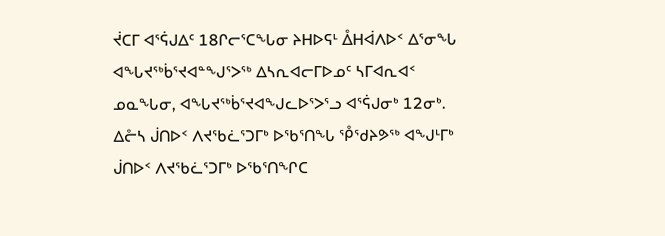ᔫᑕᒥ ᐊᕐᕌᒍᐃᑦ 18ᒋᓕᕐᑕᖓᓂ ᔨᕼᐅᕋᒻ ᐂᕼᐋᐱᐅᑉ ᐃᕐᓂᖓ ᐊᖓᔪᖅᑳᕐᔪᐊᓐᖑᕐᐳᖅ ᐃᓴᕆᐊᓕᒥᐅᓄᑦ ᓴᒥᐊᕆᐊᑉ ᓄᓇᖓᓂ, ᐊᖓᔪᖅᑳᕐᔪᐊᖑᓚᐅᕐᐳᕐᓗ ᐊᕐᕌᒍᓂᒃ 12ᓂᒃ.
ᐃᓔᓴ ᒎᑎᐅᑉ ᐱᔪᖃᓛᕐᑐᒥᒃ ᐅᖃᕐᑎᖓ ᕾᖁᔨᕗᖅ ᐊᖑᒻᒥᒃ ᒎᑎᐅᑉ ᐱᔪᖃᓛᕐᑐᒥᒃ ᐅᖃᕐᑎᖏᑕ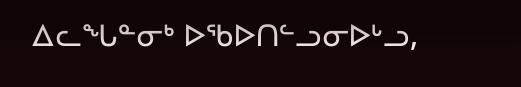ᐃᓚᖓᓐᓂᒃ ᐅᖃᐅᑎᓪᓗᓂᐅᒡᓗ,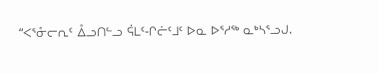“ᐸᕐᓁᓕᕆᑦ ᐂᓗᑎᓪᓗ ᕌᒪᑦ-ᒋᓖᑦᒧᑦ ᐅᓇ ᐅᕐᓱᖅ ᓇᒃᓴᕐᓗᒍ.